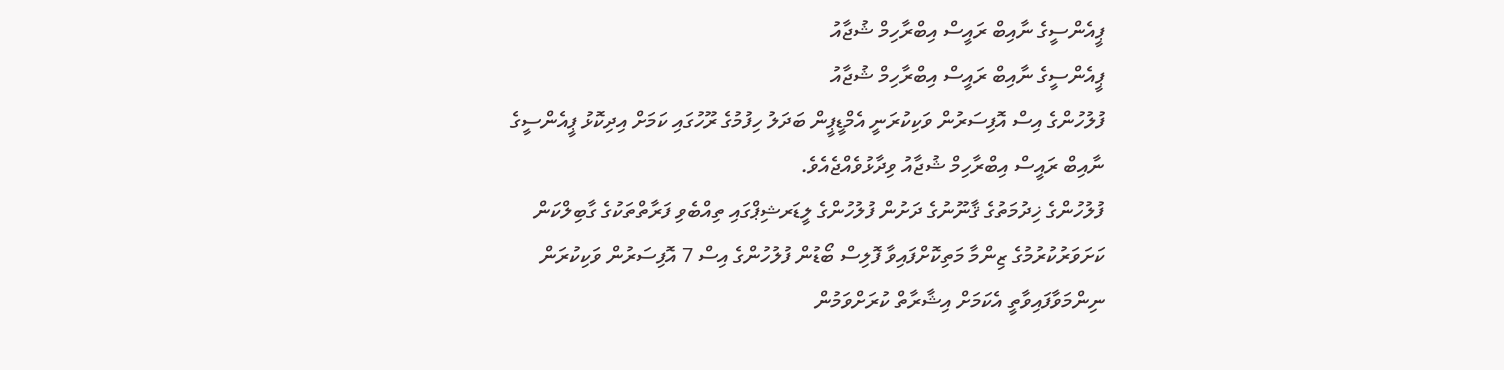ޕީއެންސީގެ ނާއިބް ރައީސް އިބްރާހިމް ޝުޖާއު
ޕީއެންސީގެ ނާއިބް ރައީސް އިބްރާހިމް ޝުޖާއު
ފުލުހުންގެ އިސް އޮފިސަރުން ވަކިކުރަނީ އެމްޑީޕީން ބަދަލު ހިފުމުގެ ރޫހުގައި ކަމަށް އިދިކޮޅު ޕީއެންސީގެ ނާއިބް ރައީސް އިބްރާހިމް ޝުޖާއު ވިދާޅުވެއްޖެއެވެ.
ފުލުހުންގެ ޚިދުމަތުގެ ޤާނޫނުގެ ދަށުން ފުލުހުންގެ ލީޑަރޝިޕްގައި ތިއްބެވި ފަރާތްތަކުގެ ގާބިލްކަން ކަށަވަރުކުރުމުގެ ޒިންމާ މަތިކޮށްފައިވާ ފޮލިސް ބޯޑުން ފުލުހުންގެ އިސް 7 އޮފިސަރުން ވަކިކުރަން ނިންމަވާފައިވާތީ އެކަމަށް އިޝާރާތް ކުރަށްވަމުން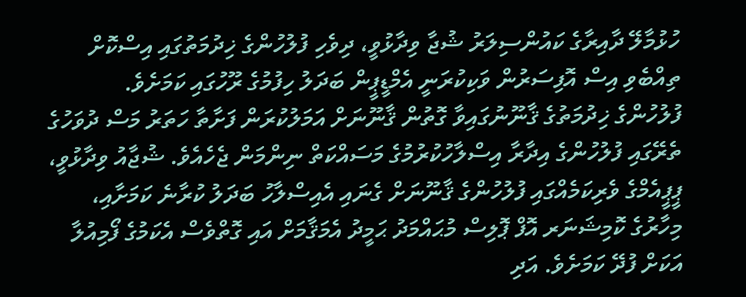ހުޅުމާލޭ ދާއިރާގެ ކައުންސިލަރު ޝުޖާ ވިދާޅުވީ، ދިވެހި ފުލުހުންގެ ޚިދުމަތުގައި އިސްކޮށް ތިއްބެވި އިސް އޮފިސަރުން ވަކިކުރަނީ އެމްޑީޕީން ބަދަލު ހިފުމުގެ ރޫހުގައި ކަމަށެވެ.
ފުލުހުންގެ ޚިދުމަތުގެ ޤާނޫނުގައިވާ ގޮތުން ޤާނޫނަށް އަމަލުކުރަން ފަށާތާ ހަތަރު މަސް ދުވަހުގެ ތެރޭގައި ފުލުހުންގެ އިދާރާ އިސްލާހުކުރުމުގެ މަސައްކަތް ނިންމަން ޖެހެއެވެ. ޝުޖާއު ވިދާޅުވީ، ޕީޕީއެމްގެ ވެރިކަމެއްގައި ފުލުހުންގެ ޤާނޫނަށް ގެނައި އެއިސްލާހު ބަދަލު ކުރާނެ ކަމަށާއި، މިހާރުގެ ކޮމިޝަނަރ އޮފް ޕޮލިސް މުޙައްމަދު ޙަމީދު އެމަޤާމަށް އައި ގޮތްވެސް އެކަމުގެ ފޯމިއުލާ އަކަށް ފުދޭ ކަމަށެވެ. އަދި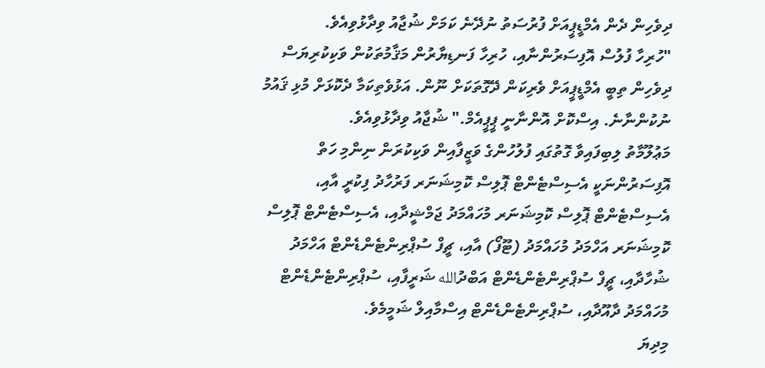ދިވެހިން ދެން އެމްޑީޕީއަށް ފުރުސަތު ނުދޭނެ ކަމަށް ޝުޖާއު ވިދާޅުވިއެވެ.
"ހުރިހާ ފުލުސް އޮފިސަރުންނާއި، ހުރިހާ ފަނޑިޔާރުން މަޤާމުތަކުން ވަކިކުރިޔަސް ދިވެހިން ތިބީ އެމްޑީޕީއަށް ވެރިކަން ދޭގޮތަކަށް ނޫން. އަޅުވެތިކަމާ ދެކޮޅަށް މުޅި ޤައުމު ނުކުންނާނެ. އިސްކޮށް އޮންނާނީ ޕީޕީއެމް." ޝުޖާއު ވިދާޅުވިއެވެ.
މަޢުލޫމާތު ލިބިފައިވާ ގޮތުގައި ފުލުހުންގެ ވަޒީފާއިން ވަކިކުރަން ނިންމި ހަތް އޮފިސަރުންނަކީ އެސިސްޓެންޓް ޕޮލިސް ކޮމިޝަނަރ ފަރުހާދު ފިކުރީ އާއި، އެސިސްޓެންޓް ޕޮލިސް ކޮމިޝަނަރ މުހައްމަދު ޖަމްޝީދާއި، އެސިސްޓެންޓް ޕޮލިސް ކޮމިޝަނަރ އަހްމަދު މުހައްމަދު (ޓޫފޯ) އާއި، ޗީފް ސުޕްރިންޓެންޑެންޓް އަހްމަދު ޝުހާދާއި، ޗީފް ސުޕްރިންޓެންޑެންޓް އަބްދުالله ޝަރީފާއި، ސުޕްރިންޓެންޑެންޓް މުހައްމަދު ދާއޫދާއި، ސުޕްރިންޓެންޑެންޓް އިސްމާއިލް ޝަމީމެވެ.
މިދިޔަ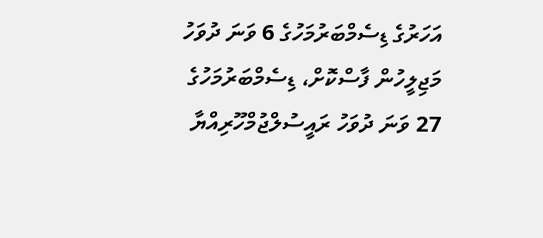އަހަރުގެ ޑިސެމްބަރުމަހުގެ 6 ވަނަ ދުވަހު މަޖިލީހުން ފާސްކޮށް، ޑިސެމްބަރުމަހުގެ 27 ވަނަ ދުވަހު ރައީސުލްޖުމްހޫރިއްޔާ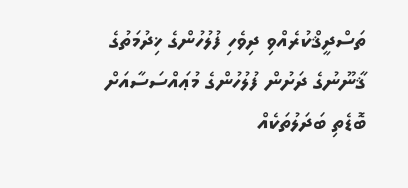ތަސްދީޤްކުރެއްވި ދިވެހި ފުލުހުންގެ ޚިދުމަތުގެ ޤާނޫނުގެ ދަށުން ފުލުހުންގެ މުޢައްސަސާއަށް ބޮޑެތި ބަދަލުތަކެއް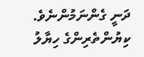ދަނީ ގެންނަމުންނެވެ.
ކިޔުންތެރިންގެ ހިޔާލު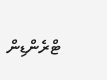ޓްރެންޑިން